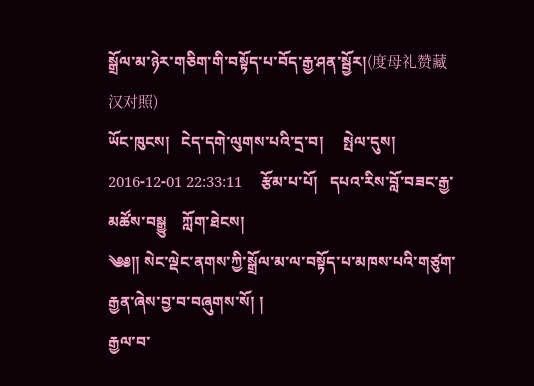སྒྲོལ་མ་ཉེར་གཅིག་གི་བསྟོད་པ་བོད་རྒྱ་ཤན་སྦྱོར།(度母礼赞藏汉对照)
ཡོང་ཁུངས།   ངེད་དགེ་ལུགས་པའི་དྲ་བ།     སྤེལ་དུས།  2016-12-01 22:33:11     རྩོམ་པ་པོ།   དཔའ་རིས་བློ་བཟང་རྒྱ་མཚོས་བསྒྱུ    ཀློག་ཐེངས།
༄༅།། སེང་ལྡེང་ནགས་ཀྱི་སྒྲོལ་མ་ལ་བསྟོད་པ་མཁས་པའི་གཙུག་རྒྱན་ཞེས་བྱ་བ་བཞུགས་སོ། །
རྒྱལ་བ་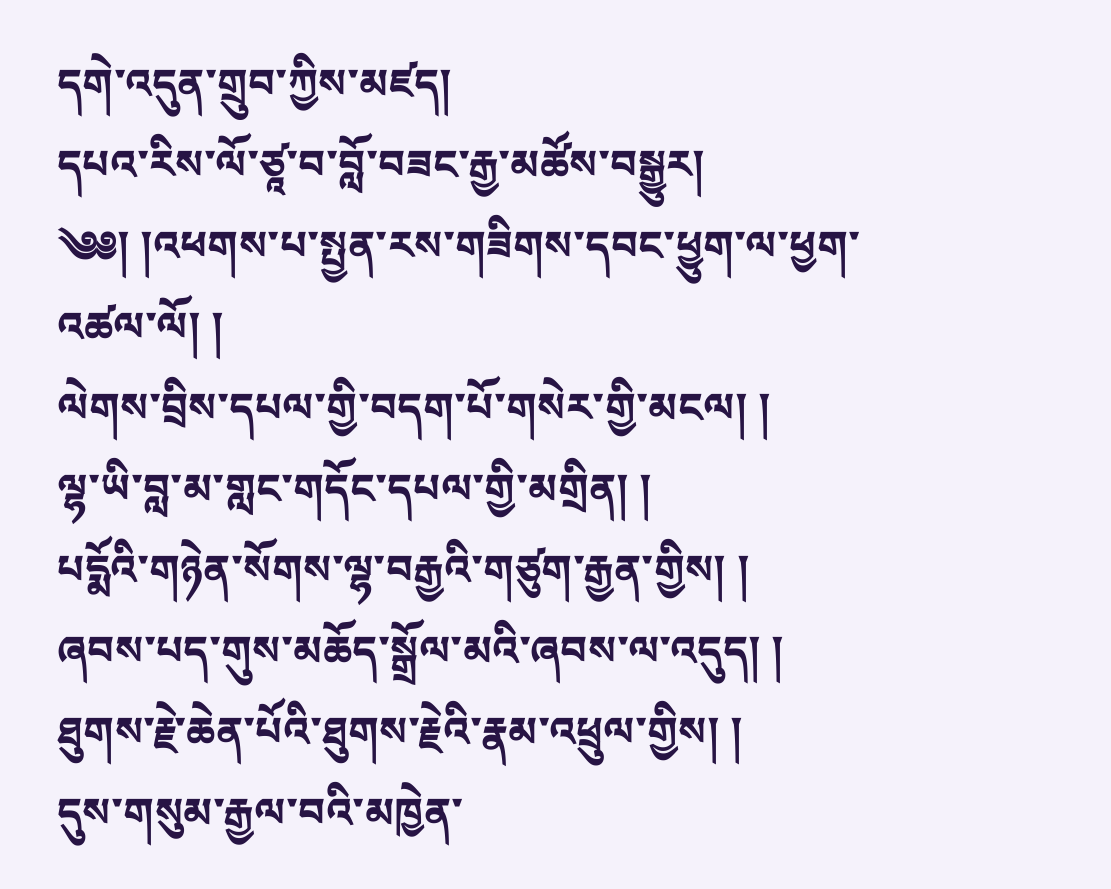དགེ་འདུན་གྲུབ་ཀྱིས་མཛད།
དཔའ་རིས་ལོ་ཙཱ་བ་བློ་བཟང་རྒྱ་མཚོས་བསྒྱུར།
༄༅། །འཕགས་པ་སྤྱན་རས་གཟིགས་དབང་ཕྱུག་ལ་ཕྱག་འཚལ་ལོ། །
ལེགས་བྲིས་དཔལ་གྱི་བདག་པོ་གསེར་གྱི་མངལ། །
ལྷ་ཡི་བླ་མ་གླང་གདོང་དཔལ་གྱི་མགྲིན། །
པདྨོའི་གཉེན་སོགས་ལྷ་བརྒྱའི་གཙུག་རྒྱན་གྱིས། །
ཞབས་པད་གུས་མཆོད་སྒྲོལ་མའི་ཞབས་ལ་འདུད། །
ཐུགས་རྗེ་ཆེན་པོའི་ཐུགས་རྗེའི་རྣམ་འཕྲུལ་གྱིས། །
དུས་གསུམ་རྒྱལ་བའི་མཁྱེན་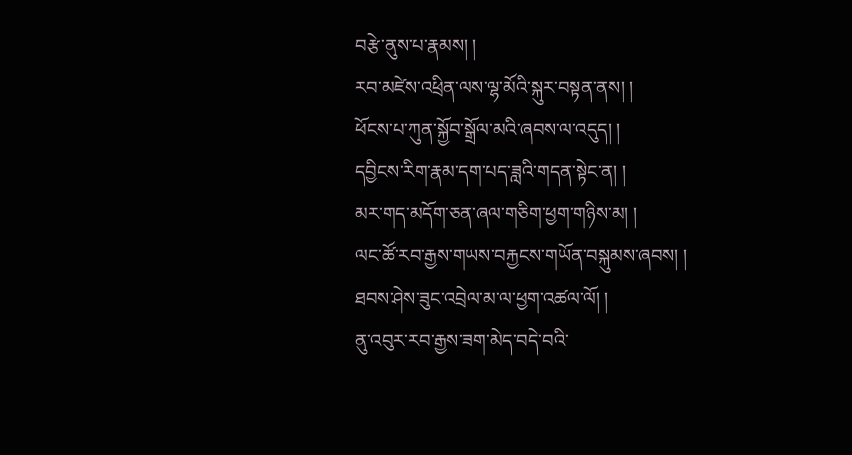བརྩེ་ནུས་པ་རྣམས། །
རབ་མཛེས་འཕྲིན་ལས་ལྷ་མོའི་སྐུར་བསྟན་ནས། །
ཕོངས་པ་ཀུན་སྐྱོབ་སྒྲོལ་མའི་ཞབས་ལ་འདུད། །
དབྱིངས་རིག་རྣམ་དག་པད་ཟླའི་གདན་སྟེང་ན། །
མར་གད་མདོག་ཅན་ཞལ་གཅིག་ཕྱག་གཉིས་མ། །
ལང་ཚོ་རབ་རྒྱས་གཡས་བརྐྱངས་གཡོན་བསྐུམས་ཞབས། །
ཐབས་ཤེས་ཟུང་འབྲེལ་མ་ལ་ཕྱག་འཚལ་ལོ། །
ནུ་འབུར་རབ་རྒྱས་ཟག་མེད་བདེ་བའི་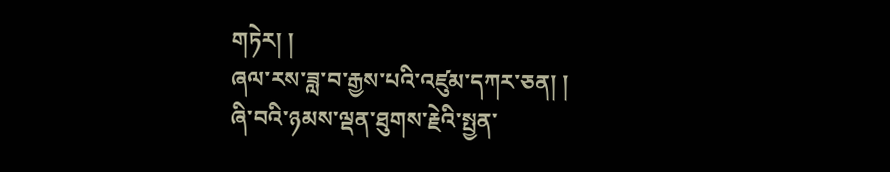གཏེར། །
ཞལ་རས་ཟླ་བ་རྒྱས་པའི་འཛུམ་དཀར་ཅན། །
ཞི་བའི་ཉམས་ལྡན་ཐུགས་རྗེའི་སྤྱན་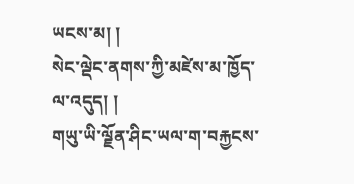ཡངས་མ། །
སེང་ལྡེང་ནགས་ཀྱི་མཛེས་མ་ཁྱོད་ལ་འདུད། །
གཡུ་ཡི་ལྗོན་ཤིང་ཡལ་ག་བརྐྱངས་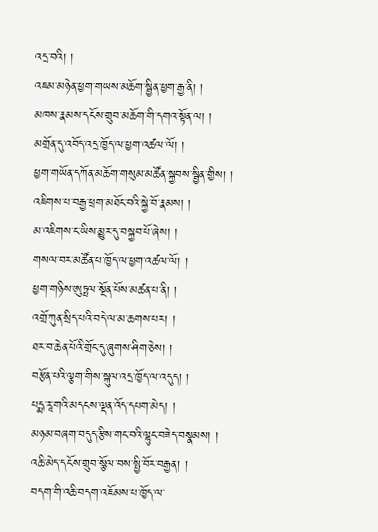འདྲ་བའི། །
འཇམ་མཉེན་ཕྱག་གཡས་མཆོག་སྦྱིན་ཕྱག་རྒྱ་ནི། །
མཁས་རྣམས་དངོས་གྲུབ་མཆོག་གི་དགའ་སྟོན་ལ། །
མགྲོན་དུ་འབོད་འདྲ་ཁྱོད་ལ་ཕྱག་འཚལ་ལོ། །
ཕྱག་གཡོན་དཀོན་མཆོག་གསུམ་མཚོན་སྐྱབས་སྦྱིན་གྱིས། །
འཇིགས་པ་བརྒྱ་ཕྲག་མཐོང་བའི་སྐྱེ་བོ་རྣམས། །
མ་འཇིགས་ང་ཡིས་མྱུར་དུ་བསྐྱབ་པོ་ཞེས། །
གསལ་བར་མཚོན་པ་ཁྱོད་ལ་ཕྱག་འཚལ་ལོ། །
ཕྱག་གཉིས་ཨུཏྤལ་སྔོན་པོས་མཚན་པ་ནི། །
འགྲོ་ཀུན་སྲིད་པའི་བདེ་ལ་མ་ཆགས་པར། །
ཐར་བ་ཆེན་པོའི་གྲོང་དུ་ཞུགས་ཤིག་ཅེས། །
བརྩོན་པའི་ལྕག་གིས་སྐུལ་འདྲ་ཁྱོད་ལ་འདུད། །
པདྨ་རཱ་གའི་མདངས་ལྡན་འོད་དཔག་མེད། །
མཉམ་བཞག་བདུད་རྩིས་གང་བའི་ལྷུང་བཟེད་བསྣམས། །
འཆི་མེད་དངོས་གྲུབ་སྩོལ་བས་སྤྱི་བོར་བརྒྱན། །
བདག་གི་འཆི་བདག་འཇོམས་པ་ཁྱོད་ལ་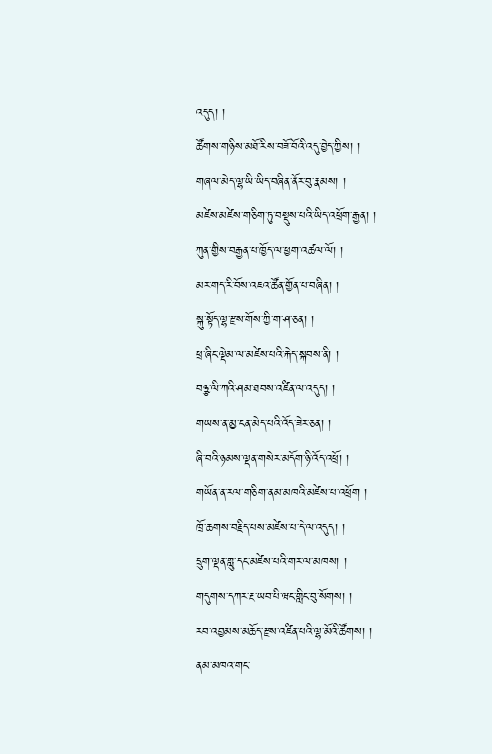འདུད། །
ཚོགས་གཉིས་མཐོ་རིས་བཟོ་བོའི་འདུ་བྱེད་ཀྱིས། །
གཞལ་མེད་ལྷ་ཡི་ཡིད་བཞིན་ནོར་བུ་རྣམས། །
མཛེས་མཛེས་གཅིག་ཏུ་བསྡུས་པའི་ཡིད་འཕྲོག་རྒྱན། །
ཀུན་གྱིས་བརྒྱན་པ་ཁྱོད་ལ་ཕྱག་འཚལ་ལོ། །
མར་གད་རི་བོས་འཇའ་ཚོན་གྱོན་པ་བཞིན། །
སྐུ་སྟོད་ལྷ་རྫས་གོས་ཀྱི་ག་ཤ་ཅན། །
ཕྲ་ཞིང་ལྡེམ་ལ་མཛེས་པའི་རྐེད་སྐབས་ནི། །
བཉྩ་ལི་ཀའི་ཤམ་ཐབས་འཛིན་ལ་འདུད། །
གཡས་ན་མྱ་ངན་མེད་པའི་འོད་ཟེར་ཅན། །
ཞི་བའི་ཉམས་ལྡན་གསེར་མདོག་ཉི་འོད་འཕྲོ། །
གཡོན་ན་རལ་གཅིག་ནམ་མཁའི་མཛེས་པ་འཕྲོག །
ཁྲོ་ཆགས་བརྗིད་པས་མཛེས་པ་དེ་ལ་འདུད། །
དྲུག་ལྡན་གླུ་དང་མཛེས་པའི་གར་ལ་མཁས། །
གདུགས་དཀར་རྔ་ཡབ་པི་ཝང་གླིང་བུ་སོགས། །
རབ་འབྱམས་མཆོད་རྫས་འཛིན་པའི་ལྷ་མོའི་ཚོགས། །
ནམ་མཁའ་གང་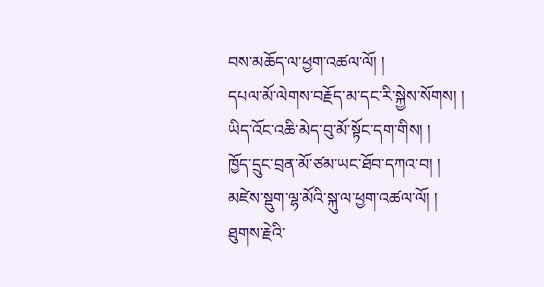བས་མཆོད་ལ་ཕྱག་འཚལ་ལོ། །
དཔལ་མོ་ལེགས་བརྗོད་མ་དང་རི་སྐྱེས་སོགས། །
ཡིད་འོང་འཆི་མེད་བུ་མོ་སྟོང་དག་གིས། །
ཁྱོད་དྲུང་བྲན་མོ་ཙམ་ཡང་ཐོབ་དཀའ་བ། །
མཛེས་སྡུག་ལྷ་མོའི་སྐུ་ལ་ཕྱག་འཚལ་ལོ། །
ཐུགས་རྗེའི་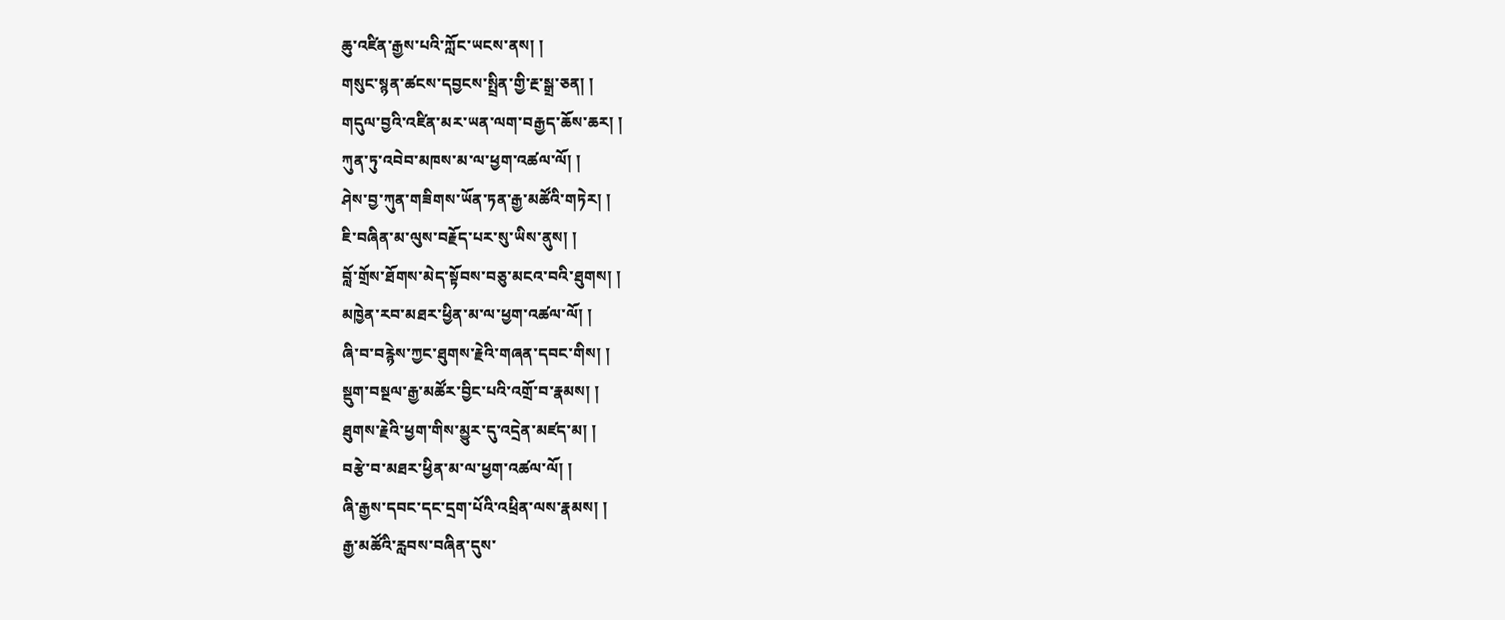ཆུ་འཛིན་རྒྱས་པའི་ཀློང་ཡངས་ནས། །
གསུང་སྙན་ཚངས་དབྱངས་སྤྲིན་གྱི་རྔ་སྒྲ་ཅན། །
གདུལ་བྱའི་འཛིན་མར་ཡན་ལག་བརྒྱད་ཆོས་ཆར། །
ཀུན་ཏུ་འབེབ་མཁས་མ་ལ་ཕྱག་འཚལ་ལོ། །
ཤེས་བྱ་ཀུན་གཟིགས་ཡོན་ཏན་རྒྱ་མཚོའི་གཏེར། །
ཇི་བཞིན་མ་ལུས་བརྗོད་པར་སུ་ཡིས་ནུས། །
བློ་གྲོས་ཐོགས་མེད་སྟོབས་བཅུ་མངའ་བའི་ཐུགས། །
མཁྱེན་རབ་མཐར་ཕྱིན་མ་ལ་ཕྱག་འཚལ་ལོ། །
ཞི་བ་བརྙེས་ཀྱང་ཐུགས་རྗེའི་གཞན་དབང་གིས། །
སྡུག་བསྔལ་རྒྱ་མཚོར་བྱིང་པའི་འགྲོ་བ་རྣམས། །
ཐུགས་རྗེའི་ཕྱག་གིས་མྱུར་དུ་འདྲེན་མཛད་མ། །
བརྩེ་བ་མཐར་ཕྱིན་མ་ལ་ཕྱག་འཚལ་ལོ། །
ཞི་རྒྱས་དབང་དང་དྲག་པོའི་འཕྲིན་ལས་རྣམས། །
རྒྱ་མཚོའི་རླབས་བཞིན་དུས་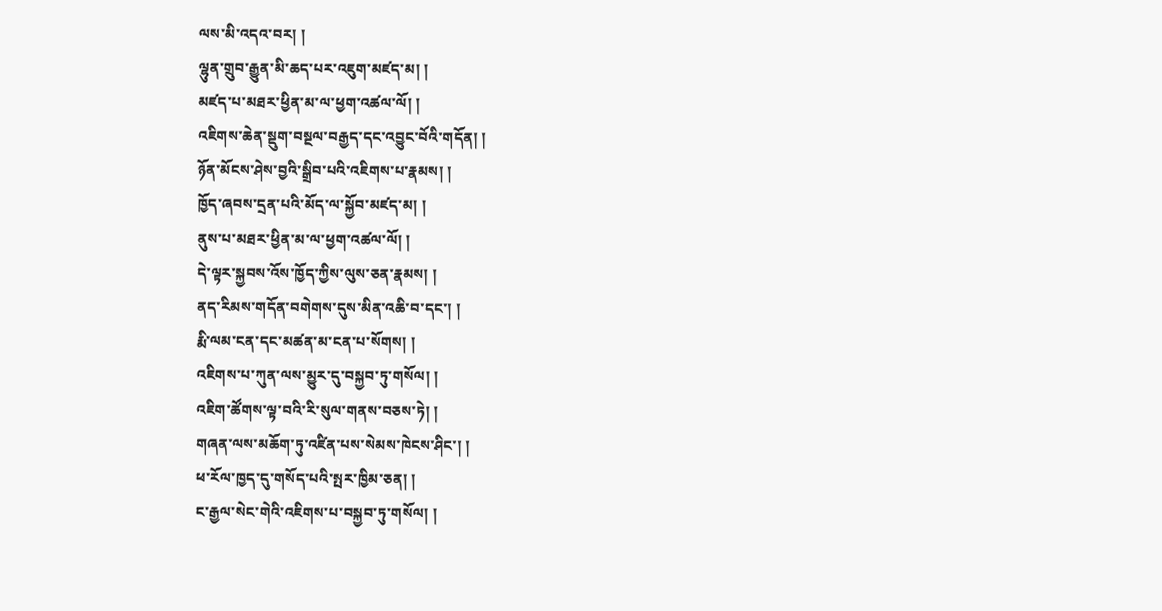ལས་མི་འདའ་བར། །
ལྷུན་གྲུབ་རྒྱུན་མི་ཆད་པར་འཇུག་མཛད་མ། །
མཛད་པ་མཐར་ཕྱིན་མ་ལ་ཕྱག་འཚལ་ལོ། །
འཇིགས་ཆེན་སྡུག་བསྔལ་བརྒྱད་དང་འབྱུང་བོའི་གདོན། །
ཉོན་མོངས་ཤེས་བྱའི་སྒྲིབ་པའི་འཇིགས་པ་རྣམས། །
ཁྱོད་ཞབས་དྲན་པའི་མོད་ལ་སྐྱོབ་མཛད་མ། །
ནུས་པ་མཐར་ཕྱིན་མ་ལ་ཕྱག་འཚལ་ལོ། །
དེ་ལྟར་སྐྱབས་འོས་ཁྱོད་ཀྱིས་ལུས་ཅན་རྣམས། །
ནད་རིམས་གདོན་བགེགས་དུས་མིན་འཆི་བ་དང་། །
རྨི་ལམ་ངན་དང་མཚན་མ་ངན་པ་སོགས། །
འཇིགས་པ་ཀུན་ལས་མྱུར་དུ་བསྐྱབ་ཏུ་གསོལ། །
འཇིག་ཚོགས་ལྟ་བའི་རི་སུལ་གནས་བཅས་ཏེ། །
གཞན་ལས་མཆོག་ཏུ་འཛིན་པས་སེམས་ཁེངས་ཤིང་། །
ཕ་རོལ་ཁྱད་དུ་གསོད་པའི་སྤར་ཁྱིམ་ཅན། །
ང་རྒྱལ་སེང་གེའི་འཇིགས་པ་བསྐྱབ་ཏུ་གསོལ། །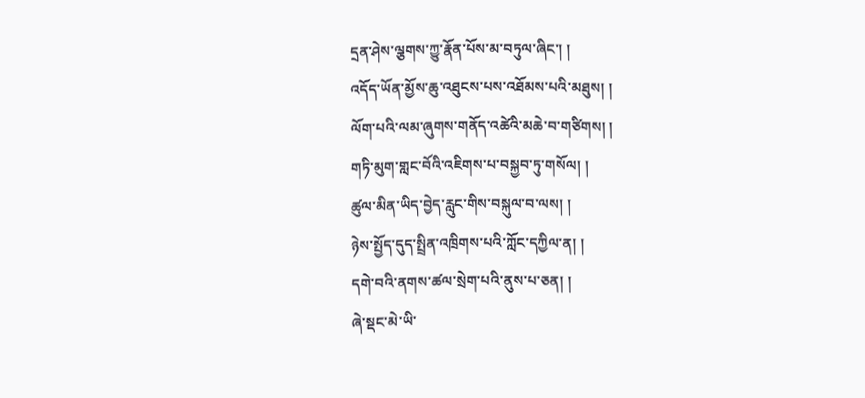དྲན་ཤེས་ལྕགས་ཀྱུ་རྣོན་པོས་མ་བཏུལ་ཞིང་། །
འདོད་ཡོན་མྱོས་ཆུ་འཐུངས་པས་འཐོམས་པའི་མཐུས། །
ལོག་པའི་ལམ་ཞུགས་གནོད་འཚེའི་མཆེ་བ་གཙིགས། །
གཏི་མུག་གླང་བོའི་འཇིགས་པ་བསྐྱབ་ཏུ་གསོལ། །
ཚུལ་མིན་ཡིད་བྱེད་རླུང་གིས་བསྐུལ་བ་ལས། །
ཉེས་སྤྱོད་དུད་སྤྲིན་འཁྲིགས་པའི་ཀློང་དཀྱིལ་ན། །
དགེ་བའི་ནགས་ཚལ་སྲེག་པའི་ནུས་པ་ཅན། །
ཞེ་སྡང་མེ་ཡི་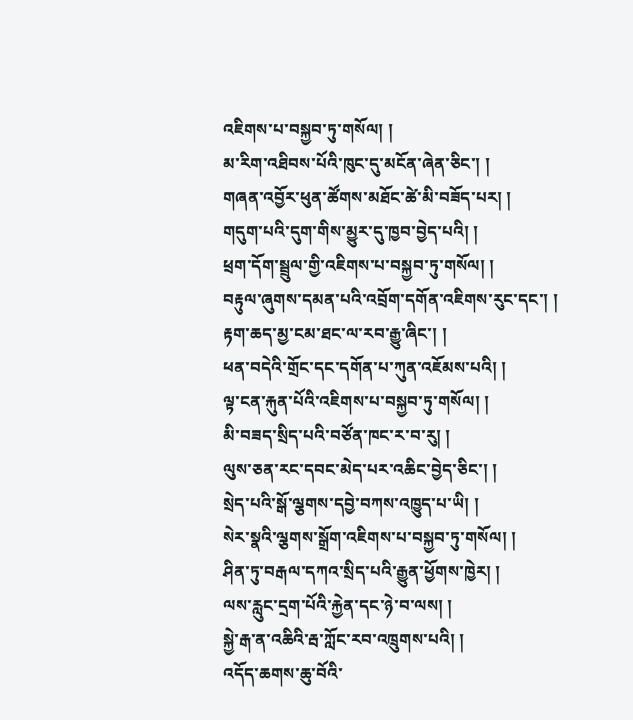འཇིགས་པ་བསྐྱབ་ཏུ་གསོལ། །
མ་རིག་འཐིབས་པོའི་ཁུང་དུ་མངོན་ཞེན་ཅིང་། །
གཞན་འབྱོར་ཕུན་ཚོགས་མཐོང་ཚེ་མི་བཟོད་པར། །
གདུག་པའི་དུག་གིས་མྱུར་དུ་ཁྱབ་བྱེད་པའི། །
ཕྲག་དོག་སྦྲུལ་གྱི་འཇིགས་པ་བསྐྱབ་ཏུ་གསོལ། །
བརྟུལ་ཞུགས་དམན་པའི་འབྲོག་དགོན་འཇིགས་རུང་དང་། །
རྟག་ཆད་མྱ་ངམ་ཐང་ལ་རབ་རྒྱུ་ཞིང་། །
ཕན་བདེའི་གྲོང་དང་དགོན་པ་ཀུན་འཇོམས་པའི། །
ལྟ་ངན་རྐུན་པོའི་འཇིགས་པ་བསྐྱབ་ཏུ་གསོལ། །
མི་བཟད་སྲིད་པའི་བཙོན་ཁང་ར་བ་རུ། །
ལུས་ཅན་རང་དབང་མེད་པར་འཆིང་བྱེད་ཅིང་། །
སྲེད་པའི་སྒོ་ལྕགས་དབྱེ་བཀས་འཁྱུད་པ་ཡི། །
སེར་སྣའི་ལྕགས་སྒྲོག་འཇིགས་པ་བསྐྱབ་ཏུ་གསོལ། །
ཤིན་ཏུ་བརྒལ་དཀའ་སྲིད་པའི་རྒྱུན་ཕྱོགས་ཁྱེར། །
ལས་རླུང་དྲག་པོའི་རྐྱེན་དང་ཉེ་བ་ལས། །
སྐྱེ་རྒ་ན་འཆིའི་རྦ་ཀློང་རབ་འཁྲུགས་པའི། །
འདོད་ཆགས་ཆུ་བོའི་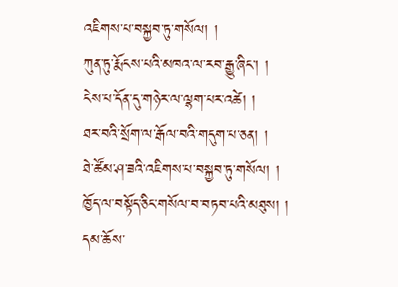འཇིགས་པ་བསྐྱབ་ཏུ་གསོལ། །
ཀུན་ཏུ་རྨོངས་པའི་མཁའ་ལ་རབ་རྒྱུ་ཞིང་། །
ངེས་པ་དོན་དུ་གཉེར་ལ་ལྷག་པར་འཚེ། །
ཐར་བའི་སྲོག་ལ་རྒོལ་བའི་གདུག་པ་ཅན། །
ཐེ་ཚོམ་ཤ་ཟའི་འཇིགས་པ་བསྐྱབ་ཏུ་གསོལ། །
ཁྱོད་ལ་བསྟོད་ཅིང་གསོལ་བ་བཏབ་པའི་མཐུས། །
དམ་ཆོས་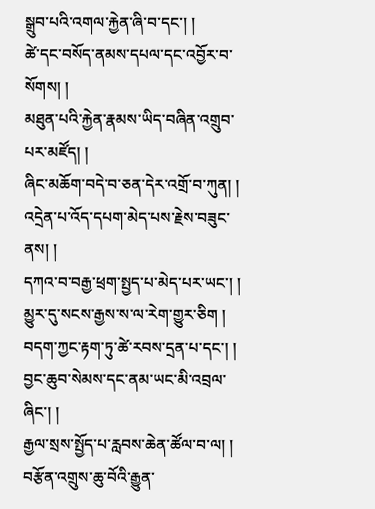སྒྲུབ་པའི་འགལ་རྐྱེན་ཞི་བ་དང་། །
ཚེ་དང་བསོད་ནམས་དཔལ་དང་འབྱོར་བ་སོགས། །
མཐུན་པའི་རྐྱེན་རྣམས་ཡིད་བཞིན་འགྲུབ་པར་མཛོད། །
ཞིང་མཆོག་བདེ་བ་ཅན་དེར་འགྲོ་བ་ཀུན། །
འདྲེན་པ་འོད་དཔག་མེད་པས་རྗེས་བཟུང་ནས། །
དཀའ་བ་བརྒྱ་ཕྲག་སྤྱད་པ་མེད་པར་ཡང་། །
མྱུར་དུ་སངས་རྒྱས་ས་ལ་རེག་གྱུར་ཅིག །
བདག་ཀྱང་རྟག་ཏུ་ཚེ་རབས་དྲན་པ་དང་། །
བྱང་ཆུབ་སེམས་དང་ནམ་ཡང་མི་འབྲལ་ཞིང་། །
རྒྱལ་སྲས་སྤྱོད་པ་རླབས་ཆེན་ཚོལ་བ་ལ། །
བརྩོན་འགྲུས་ཆུ་བོའི་རྒྱུན་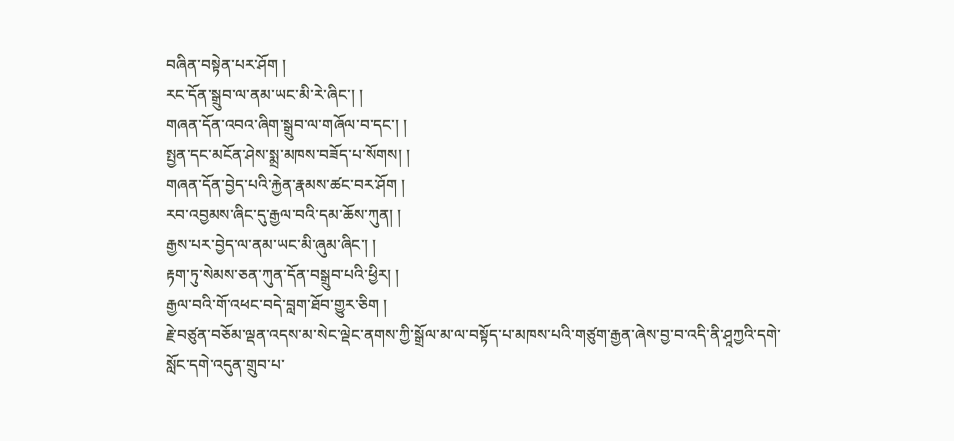བཞིན་བསྟེན་པར་ཤོག །
རང་དོན་སྒྲུབ་ལ་ནམ་ཡང་མི་རེ་ཞིང་། །
གཞན་དོན་འབའ་ཞིག་སྒྲུབ་ལ་གཞོལ་བ་དང་། །
སྤྱན་དང་མངོན་ཤེས་སྨྲ་མཁས་བཟོད་པ་སོགས། །
གཞན་དོན་བྱེད་པའི་རྐྱེན་རྣམས་ཚང་བར་ཤོག །
རབ་འབྱམས་ཞིང་དུ་རྒྱལ་བའི་དམ་ཆོས་ཀུན། །
རྒྱས་པར་བྱེད་ལ་ནམ་ཡང་མི་ཞུམ་ཞིང་། །
རྟག་ཏུ་སེམས་ཅན་ཀུན་དོན་བསྒྲུབ་པའི་ཕྱིར། །
རྒྱལ་བའི་གོ་འཕང་བདེ་བླག་ཐོབ་གྱུར་ཅིག །
རྗེ་བཙུན་བཅོམ་ལྡན་འདས་མ་སེང་ལྡེང་ནགས་ཀྱི་སྒྲོལ་མ་ལ་བསྟོད་པ་མཁས་པའི་གཙུག་རྒྱན་ཞེས་བྱ་བ་འདི་ནི་ཤཱཀྱའི་དགེ་སློང་དགེ་འདུན་གྲུབ་པ་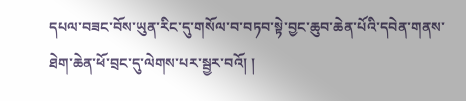དཔལ་བཟང་བོས་ཡུན་རིང་དུ་གསོལ་བ་བཏབ་སྟེ་བྱང་ཆུབ་ཆེན་པོའི་དབེན་གནས་ཐེག་ཆེན་ཕོ་བྲང་དུ་ལེགས་པར་སྦྱར་བའོ། །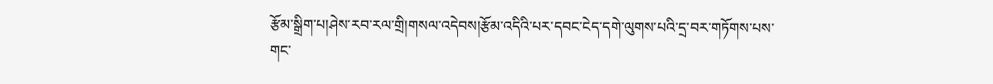རྩོམ་སྒྲིག་པ།ཤེས་རབ་རལ་གྲི།གསལ་འདེབས།རྩོམ་འདིའི་པར་དབང་ངེད་དགེ་ལུགས་པའི་དྲ་བར་གཏོགས་པས་གང་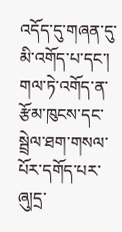འདོད་དུ་གཞན་དུ་མི་འགོད་པ་དང་། གལ་ཏེ་འགོད་ན་རྩོམ་ཁུངས་དང་སྦྲེལ་ཐག་གསལ་པོར་དགོད་པར་ཞུ།དྲ་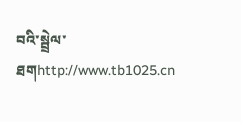བའི་སྦྲེལ་ཐགhttp://www.tb1025.cn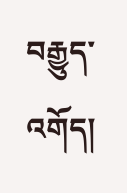བརྒྱུད་འགོད།